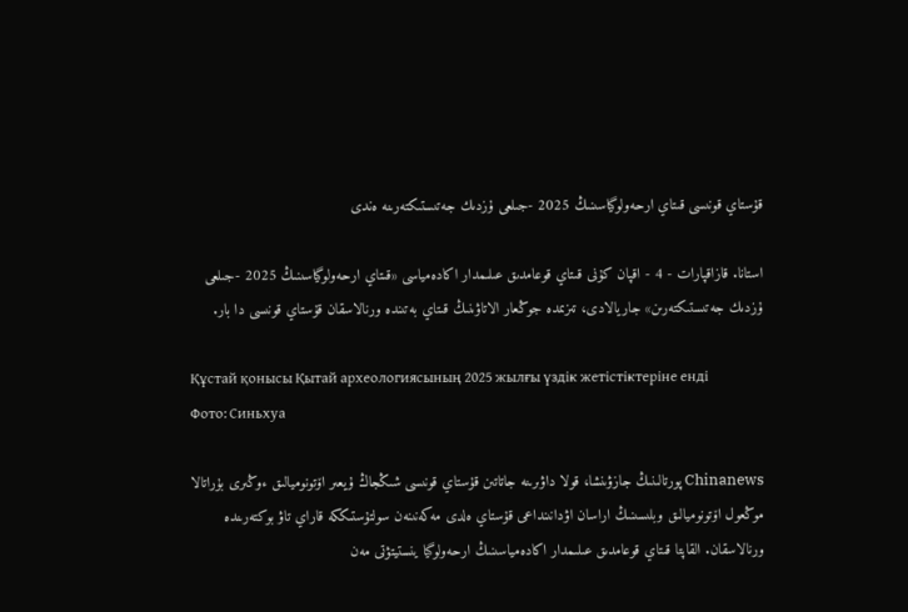قۇستاي قونىسى قىتاي ارحەولوگياسىنىڭ 2025 -جىلعى ۇزدىك جەتىستىكتەرىنە ەندى

استانا. قازاقپارات - 4 - اقپان كۇنى قىتاي قوعامدىق عىلىمدار اكادەمياسى «قىتاي ارحەولوگياسىنىڭ 2025 -جىلعى ۇزدىك جەتىستىكتەرىن» جاريالادى، تىزىمدە جوڭعار الاتاۋىنىڭ قىتاي بەتىندە ورنالاسقان قۇستاي قونىسى دا بار.

Құстай қонысы Қытай археологиясының 2025 жылғы үздік жетістіктеріне енді
Фото: Синьхуа

Chinanews پورتالىنىڭ جازۋىنشا، قولا داۋىرىنە جاتاتىن قۇستاي قونىسى شىڭجاڭ ۇيعىر اۆتونوميالىق ءوڭىرى بۇراتالا موڭعول اۆتونوميالىق وبلىسىنىڭ اراسان اۋدانىنداعى قۇستاي ەلدى مەكەنىنەن سولتۇستىككە قاراي تاۋ بوكتەرىندە ورنالاسقان. القاپتا قىتاي قوعامدىق عىلىمدار اكادەمياسىنىڭ ارحەولوگيا ينستيتۋتى مەن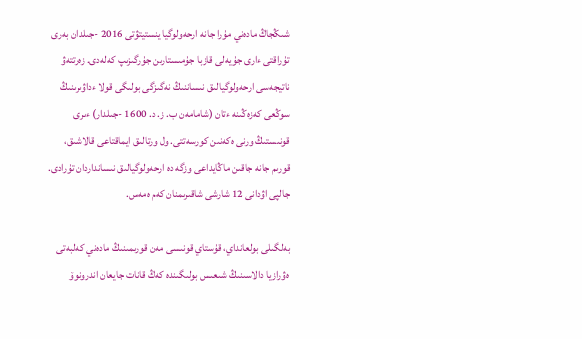شىڭجاڭ مادەني مۇرا جانە ارحەولوگيا ينستيتۋتى 2016 -جىلدان بەرى تۇراقتى ءارى جۇيەلى قازبا جۇمىستارىن جۇرگىزىپ كەلەدى. زەرتتەۋ ناتيجەسى ارحەولوگيالىق نىساننىڭ نەگىزگى بولىگى قولا ءداۋىرىنىڭ سوڭعى كەزەڭىنە ءتان (شامامەن ب. ز. د. 1600 -جىلدار) ءىرى قونىستىڭ ورنى ەكەنىن كورسەتتى. ول ورتالىق ايماقتاعى قالاشىق، قورىم جانە جاقىن ماڭايداعى وزگە دە ارحەولوگيالىق نىسانداردان تۇرادى. جالپى اۋدانى 12 شارشى شاقىرىمنان كەم ەمەس.

بەلگىلى بولعانداي، قۇستاي قونىسى مەن قورىمىنىڭ مادەني كەلبەتى ەۋرازيا دالاسىنىڭ شىعىس بولىگىندە كەڭ قانات جايعان اندرونوۆ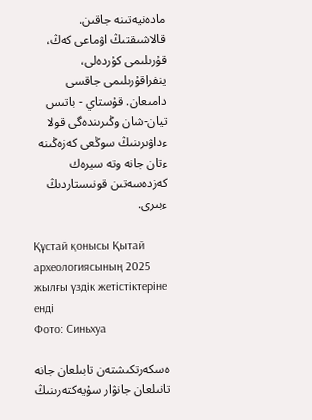مادەنيەتىنە جاقىن. قالاشىقتىڭ اۋماعى كەڭ، قۇرىلىمى كۇردەلى، ينفراقۇرىلىمى جاقسى دامىعان. قۇستاي - باتىس تيان-شان وڭىرىندەگى قولا ءداۋىرىنىڭ سوڭعى كەزەڭىنە ءتان جانە وتە سيرەك كەزدەسەتىن قونىستاردىڭ ءبىرى.

Құстай қонысы Қытай археологиясының 2025 жылғы үздік жетістіктеріне енді
Фото: Синьхуа

ەسكەرتكىشتەن تابىلعان جانە تانىلعان جانۋار سۇيەكتەرىنىڭ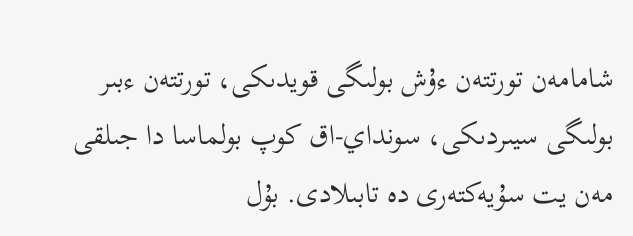شامامەن تورتتەن ءۇش بولىگى قويدىكى، تورتتەن ءبىر بولىگى سيىردىكى، سونداي-اق كوپ بولماسا دا جىلقى مەن يت سۇيەكتەرى دە تابىلادى. بۇل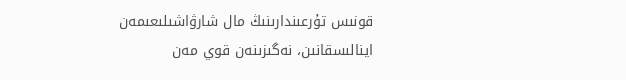قونىس تۇرعىندارىنىڭ مال شارۋاشىلىعىمەن اينالىسقانىن، نەگىزىنەن قوي مەن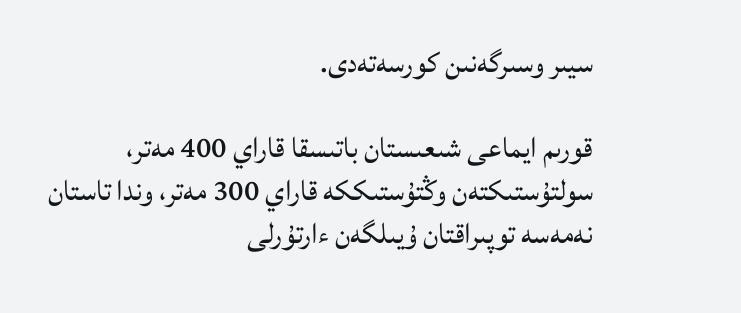سيىر وسىرگەنىن كورسەتەدى.

قورىم ايماعى شىعىستان باتىسقا قاراي 400 مەتر، سولتۇستىكتەن وڭتۇستىككە قاراي 300 مەتر، وندا تاستان نەمەسە توپىراقتان ۇيىلگەن ءارتۇرلى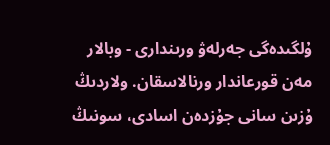ۇلگىدەگى جەرلەۋ ورىندارى - وبالار مەن قورعاندار ورنالاسقان. ولاردىڭ ۇزىن سانى جۇزدەن اسادى، سونىڭ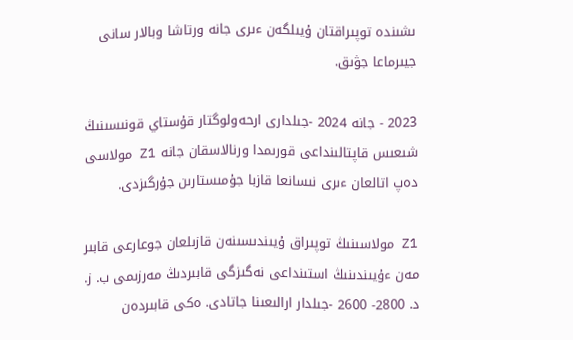ىشىندە توپىراقتان ۇيىلگەن ءىرى جانە ورتاشا وبالار سانى جيىرماعا جۋىق.

2023 - جانە 2024 -جىلدارى ارحەولوگتار قۇستاي قونىسىنىڭ شىعىس قاپتالىنداعى قورىمدا ورنالاسقان جانە Z1 مولاسى دەپ اتالعان ءىرى نىسانعا قازبا جۇمىستارىن جۇرگىزدى.

Z1 مولاسىنىڭ توپىراق ۇيىندىسىنەن قازىلعان جوعارعى قابىر مەن ءۇيىندىنىڭ استىنداعى نەگىزگى قابىردىڭ مەرزىمى ب. ز. د. 2800- 2600 -جىلدار ارالىعىنا جاتادى. ەكى قابىردەن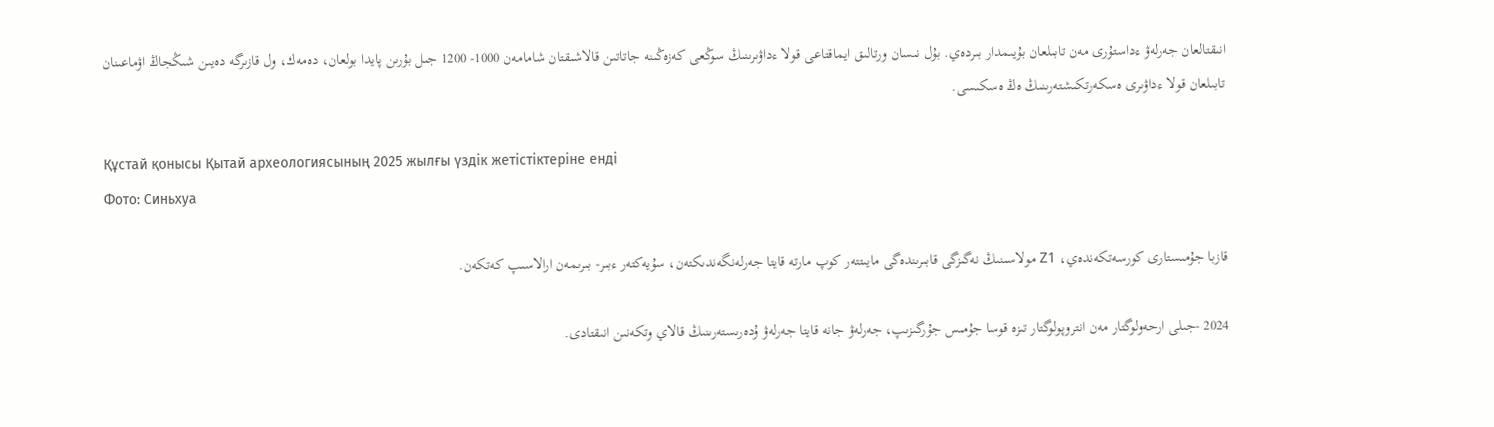انىقتالعان جەرلەۋ ءداستۇرى مەن تابىلعان بۇيىمدار بىردەي. بۇل نىسان ورتالىق ايماقتاعى قولا ءداۋىرىنىڭ سوڭعى كەزەڭىنە جاتاتىن قالاشىقتان شامامەن 1000- 1200 جىل بۇرىن پايدا بولعان، دەمەك، ول قازىرگە دەيىن شىڭجاڭ اۋماعىنان تابىلعان قولا ءداۋىرى ەسكەرتكىشتەرىنىڭ ەڭ ەسكىسى.

Құстай қонысы Қытай археологиясының 2025 жылғы үздік жетістіктеріне енді
Фото: Синьхуа

قازبا جۇمىستارى كورسەتكەندەي، Z1 مولاسىنىڭ نەگىزگى قابىرىندەگى مايىتتەر كوپ مارتە قايتا جەرلەنگەندىكتەن، سۇيەكتەر ءبىر- بىرىمەن ارالاسىپ كەتكەن.

2024 -جىلى ارحەولوگتار مەن انتروپولوگتار تىزە قوسا جۇمىس جۇرگىزىپ، جەرلەۋ جانە قايتا جەرلەۋ ۇدەرىستەرىنىڭ قالاي وتكەنىن انىقتادى.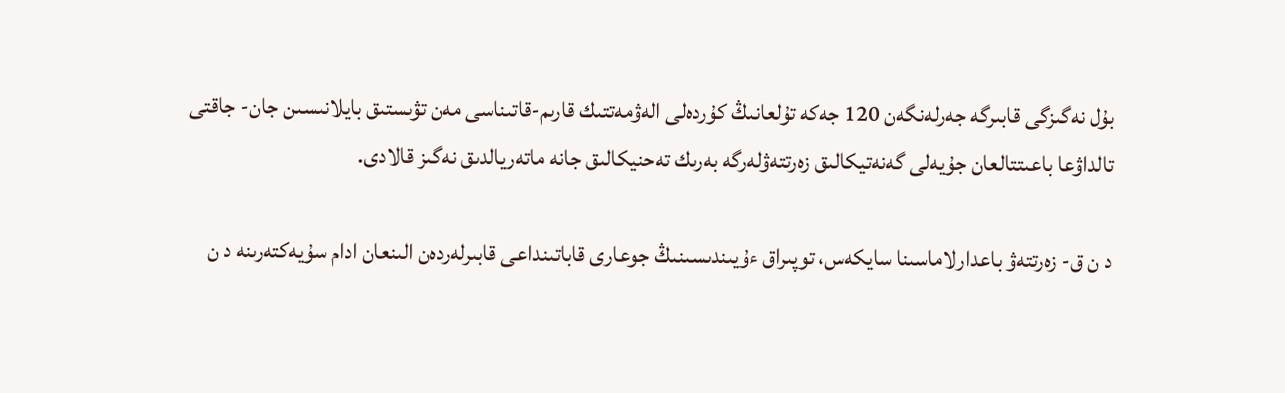بۇل نەگىزگى قابىرگە جەرلەنگەن 120 جەكە تۇلعانىڭ كۇردەلى الەۋمەتتىك قارىم-قاتىناسى مەن تۋىستىق بايلانىسىن جان- جاقتى تالداۋعا باعىتتالعان جۇيەلى گەنەتيكالىق زەرتتەۋلەرگە بەرىك تەحنيكالىق جانە ماتەريالدىق نەگىز قالادى.

د ن ق- زەرتتەۋ باعدارلاماسىنا سايكەس، توپىراق ءۇيىندىسىنىڭ جوعارى قاباتىنداعى قابىرلەردەن الىنعان ادام سۇيەكتەرىنە د ن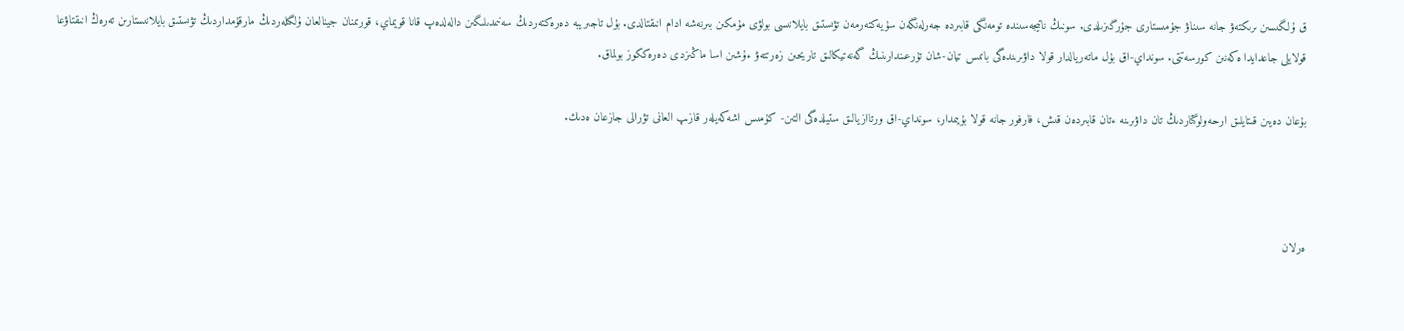ق ۇلگىسىن ىرىكتەۋ جانە سىناۋ جۇمىستارى جۇرگىزىلدى. سونىڭ ناتيجەسىندە تومەنگى قابىردە جەرلەنگەن سۇيەكتەرمەن تۋىستىق بايلانىسى بولۋى مۇمكىن بىرنەشە ادام انىقتالدى. بۇل تاجىريبە دەرەكتەردىڭ سەنىمدىلىگىن دالەلدەپ قانا قويماي، قورىمنان جينالعان ۇلگىلەردىڭ مارقۇمداردىڭ تۋىستىق بايلانىستارىن تەرەڭ انىقتاۋعا قولايلى جاعدايدا ەكەنىن كورسەتتى. سونداي-اق بۇل ماتەريالدار قولا داۋىرىندەگى باتىس تيان-شان تۇرعىندارىنىڭ گەنەتيكالىق تاريحىن زەرتتەۋ ءۇشىن اسا ماڭىزدى دەرەككوز بولماق.

بۇعان دەيىن قىتايلىق ارحەولوگتاردىڭ تان داۋىرىنە ءتان قابىردەن قىش، فارفور جانە قولا بۇيىمدار، سونداي-اق ورتاازيالىق ستيلدەگى التىن- كۇمىس اشەكەيلەر قازىپ العانى تۋرالى جازعان ەدىك.



ەرلان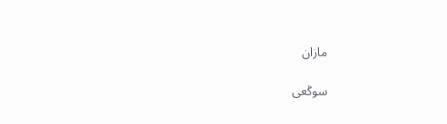مازان

سوڭعى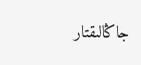جاڭالىقتار